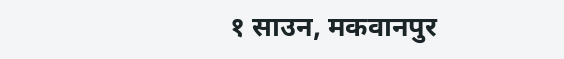१ साउन, मकवानपुर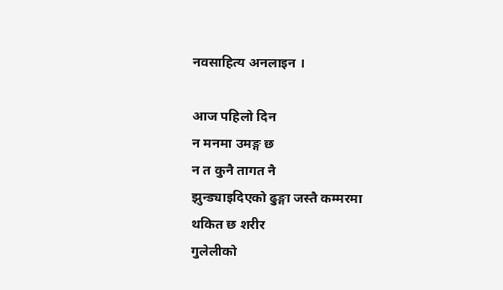नवसाहित्य अनलाइन ।

आज पहिलो दिन
न मनमा उमङ्ग छ
न त कुनै तागत नै
झुन्ड्याइदिएको ढुङ्गा जस्तै कम्मरमा
थकित छ शरीर
गुलेलीको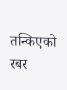तन्किएको रबर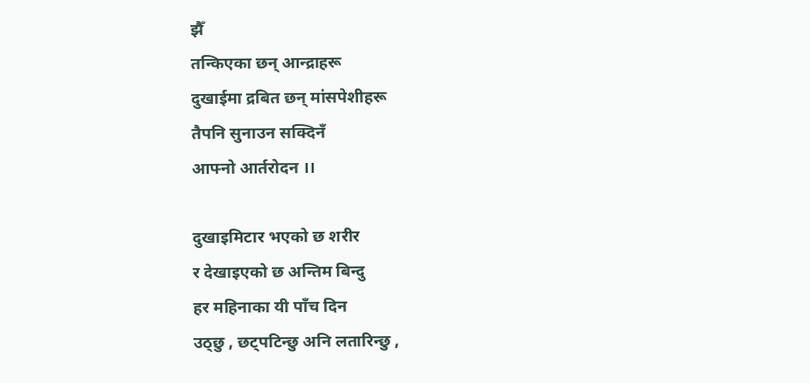झैँ
तन्किएका छन् आन्द्राहरू
दुखाईमा द्रबित छन् मांसपेशीहरू
तैपनि सुनाउन सक्दिनँ
आफ्नो आर्तरोदन ।।

दुखाइमिटार भएको छ शरीर
र देखाइएको छ अन्तिम बिन्दु
हर महिनाका यी पाँच दिन
उठ्छु , छट्पटिन्छु अनि लतारिन्छु ,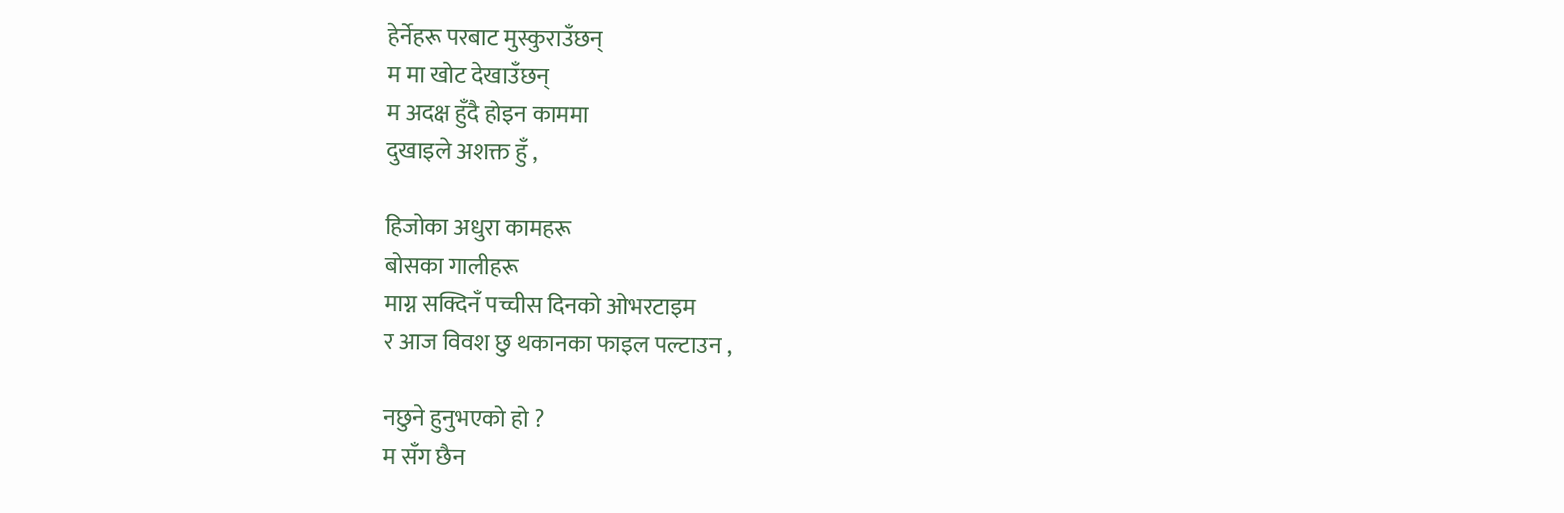हेर्नेहरू परबाट मुस्कुराउँछन्
म मा खोट देखाउँछन्
म अदक्ष हुँदै होइन काममा
दुखाइले अशक्त हुँ ,

हिजोका अधुरा कामहरू
बोसका गालीहरू
माग्न सक्दिनँ पच्चीस दिनको ओभरटाइम
र आज विवश छु थकानका फाइल पल्टाउन ,

नछुने हुनुभएको हो ?
म सँग छैन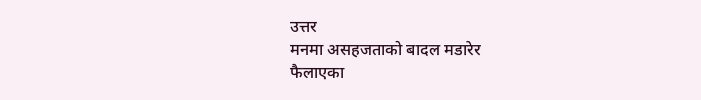उत्तर
मनमा असहजताको बादल मडारेर
फैलाएका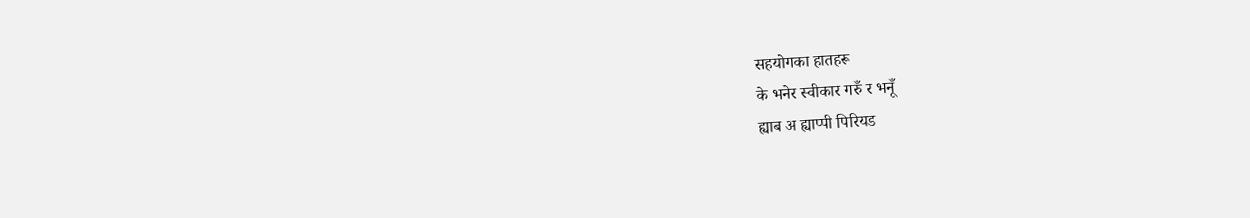सहयोगका हातहरू
के भनेर स्वीकार गरुँ र भनूँ
ह्याब अ ह्याप्पी पिरियड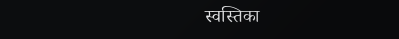स्वस्तिका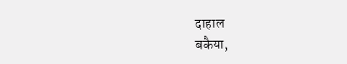दाहाल
बकैया,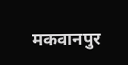मकवानपुर